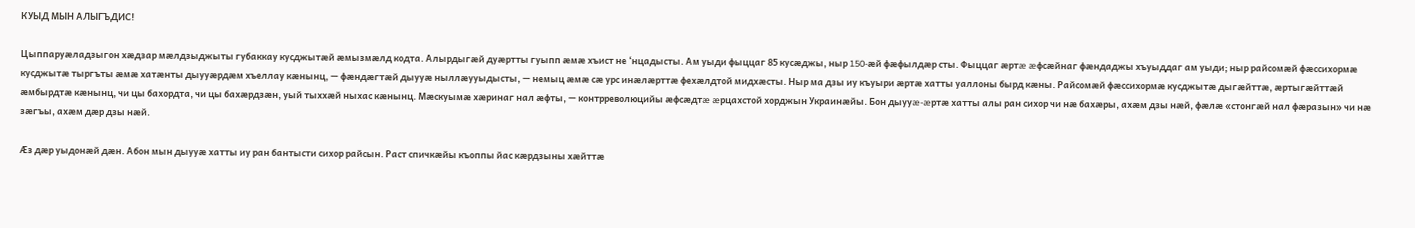КУЫД МЫН АЛЫГЪДИС!

Цыппаруæладзыгон хæдзар мæлдзыджыты губаккау кусджытæй æмызмæлд кодта. Алырдыгæй дуæртты гуыпп æмæ хъист не ‘нцадысты. Ам уыди фыццаг 85 кусæджы, ныр 150-æй фæфылдæр сты. Фыццаг æртæ æфсæйнаг фæндаджы хъуыддаг ам уыди; ныр райсомæй фæссихормæ кусджытæ тыргъты æмæ хатæнты дыууæрдæм хъеллау кæнынц, — фæндæгтæй дыууæ ныллæууыдысты, — немыц æмæ сæ урс инæлæрттæ фехæлдтой мидхæсты. Ныр ма дзы иу къуыри æртæ хатты уаллоны бырд кæны. Райсомæй фæссихормæ кусджытæ дыгæйттæ, æртыгæйттæй æмбырдтæ кæнынц, чи цы бахордта, чи цы бахæрдзæн, уый тыххæй ныхас кæнынц. Мæскуымæ хæринаг нал æфты, — контрреволюцийы æфсæдтæ æрцахстой хорджын Украинæйы. Бон дыууæ-æртæ хатты алы ран сихор чи нæ бахæры, ахæм дзы нæй, фæлæ «стонгæй нал фæразын» чи нæ зæгъы, ахæм дæр дзы нæй.

Æз дæр уыдонæй дæн. Абон мын дыууæ хатты иу ран бантысти сихор райсын. Раст спичкæйы къоппы йас кæрдзыны хæйттæ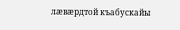лæвæрдтой къабускайы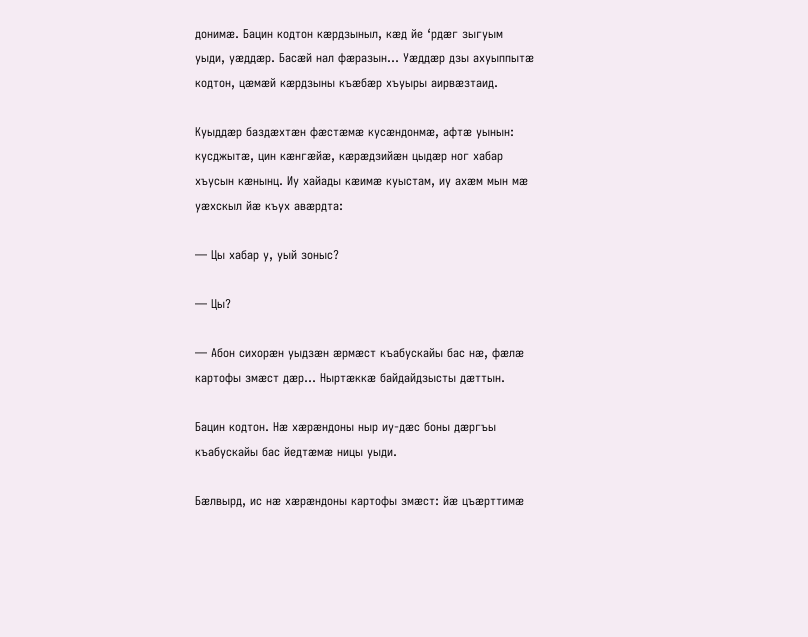донимæ. Бацин кодтон кæрдзыныл, кæд йе ‘рдæг зыгуым уыди, уæддæр. Басæй нал фæразын… Уæддæр дзы ахуыппытæ кодтон, цæмæй кæрдзыны къæбæр хъуыры аирвæзтаид.

Куыддæр баздæхтæн фæстæмæ кусæндонмæ, афтæ уынын: кусджытæ, цин кæнгæйæ, кæрæдзийæн цыдæр ног хабар хъусын кæнынц. Иу хайады кæимæ куыстам, иу ахæм мын мæ уæхскыл йæ къух авæрдта:

— Цы хабар у, уый зоныс?

— Цы?

— Абон сихорæн уыдзæн æрмæст къабускайы бас нæ, фæлæ картофы змæст дæр… Ныртæккæ байдайдзысты дæттын.

Бацин кодтон. Нæ хæрæндоны ныр иу-дæс боны дæргъы къабускайы бас йедтæмæ ницы уыди.

Бæлвырд, ис нæ хæрæндоны картофы змæст: йæ цъæрттимæ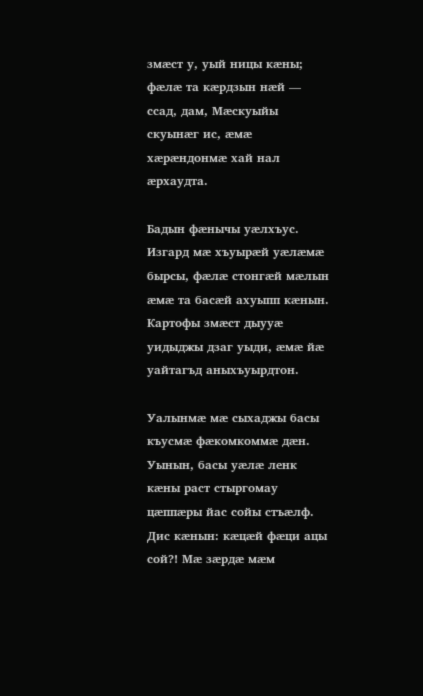змæст у, уый ницы кæны; фæлæ та кæрдзын нæй — ссад, дам, Мæскуыйы скуынæг ис, æмæ хæрæндонмæ хай нал æрхаудта.

Бадын фæнычы уæлхъус. Изгард мæ хъуырæй уæлæмæ бырсы, фæлæ стонгæй мæлын æмæ та басæй ахуыпп кæнын. Картофы змæст дыууæ уидыджы дзаг уыди, æмæ йæ уайтагъд аныхъуырдтон.

Уалынмæ мæ сыхаджы басы къусмæ фæкомкоммæ дæн. Уынын, басы уæлæ ленк кæны раст стыргомау цæппæры йас сойы стъæлф. Дис кæнын: кæцæй фæци ацы сой?! Мæ зæрдæ мæм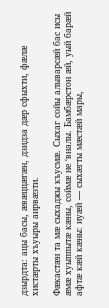дзырдта: ацы басы, æвæццæгæн, дзидза дæр сфыхти, фæлæ хистæрты хъуыры аирвæзти.

Фæкастæн та мæ сыхаджы къусмæ. Сыхаг сойы алыварсæй бас исы æмæ хуыппытæ кæны, соймæ не ‘вналы. Бамбæрстон æй, уый барæй афтæ кæй кæны: иуæй — сыхæгты мæстæй мары,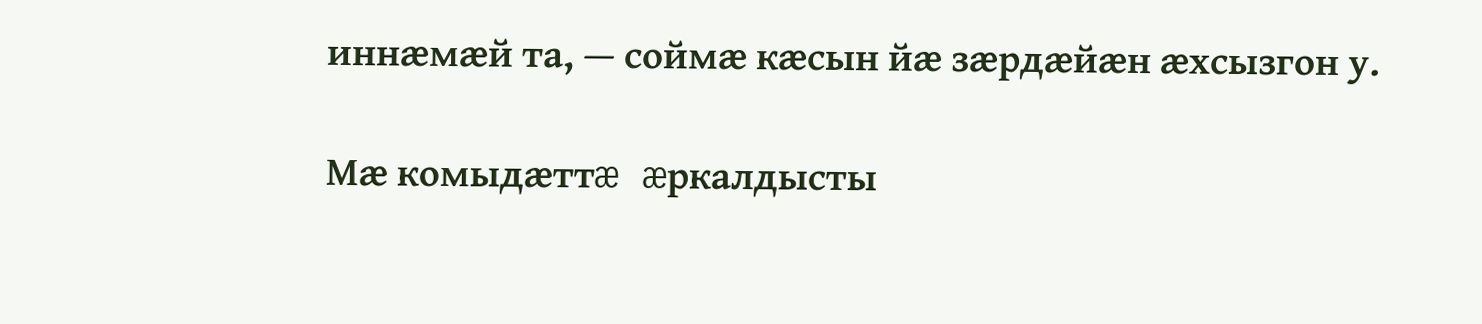иннæмæй та, — соймæ кæсын йæ зæрдæйæн æхсызгон у.

Мæ комыдæттæ æркалдысты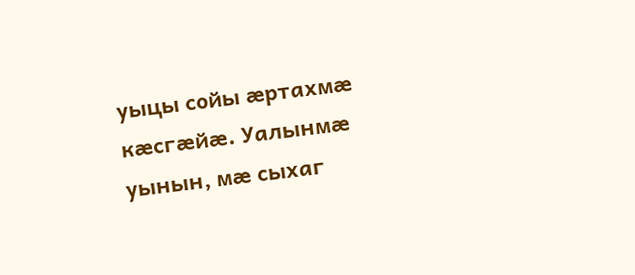уыцы сойы æртахмæ кæсгæйæ. Уалынмæ уынын, мæ сыхаг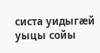систа уидыгæй уыцы сойы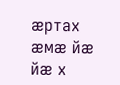æртах æмæ йæ йæ х